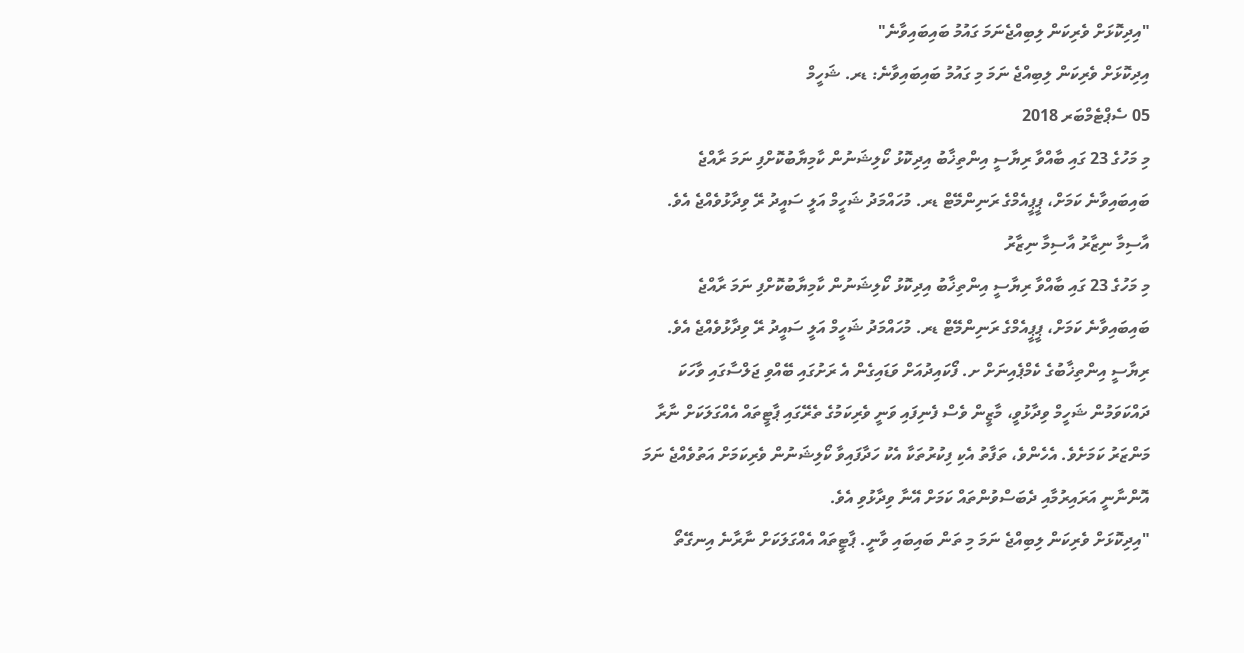"އިދިކޮޅަށް ވެރިކަން ލިބިއްޖެނަމަ ގައުމު ބައިބައިވާނެ"
އިދިކޮޅަށް ވެރިކަން ލިބިއްޖެ ނަމަ މި ގައުމު ބައިބައިވާނެ: ޑރ. ޝަހީމް
05 ސެޕްޓެމްބަރ 2018
މި މަހުގެ 23 ގައި ބާއްވާ ރިޔާސީ އިންތިޚާބު އިދިކޮޅު ކޯލިޝަނުން ކާމިޔާބުކޮށްފި ނަމަ ރާއްޖެ ބައިބައިވާނެ ކަމަށް، ޕީޕީއެމްގެ ރަނިންމޭޓް ޑރ. މުހައްމަދު ޝަހީމް އަލީ ސައީދު ރޭ ވިދާޅުވެއްޖެ އެވެ.
އާސިމާ ނިޒާރު އާސިމާ ނިޒާރު
މި މަހުގެ 23 ގައި ބާއްވާ ރިޔާސީ އިންތިޚާބު އިދިކޮޅު ކޯލިޝަނުން ކާމިޔާބުކޮށްފި ނަމަ ރާއްޖެ ބައިބައިވާނެ ކަމަށް، ޕީޕީއެމްގެ ރަނިންމޭޓް ޑރ. މުހައްމަދު ޝަހީމް އަލީ ސައީދު ރޭ ވިދާޅުވެއްޖެ އެވެ.
ރިޔާސީ އިންތިޚާބުގެ ކެމްޕެއިނަށް ށ. ފޯކައިދުއަށް ވަޑައިގެން އެ ރަށުގައި ބޭއްވި ޖަލްސާގައި ވާހަކަ ދައްކަވަމުން ޝަހީމް ވިދާޅުވީ، މާޒީން ވެސް ފެނިފައި ވަނީ ވެރިކަމުގެ ތެރޭގައި ޕާޓީތައް އެއްގަލަކަށް ނާރާ މަންޒަރު ކަމަށެވެ. އެހެންވެ، ތަފާތު އެކި ފިކުރުތަކާ އެކު ހަދާފައިވާ ކޯލިޝަނުން ވެރިކަމަށް އަތުވެއްޖެ ނަމަ އޮންނާނީ އަރައިރުމާއި ދެބަސްވުންތައް ކަމަށް އޭނާ ވިދާޅުވި އެވެ.
"އިދިކޮޅަށް ވެރިކަން ލިބިއްޖެ ނަމަ މި ތަން ބައިބައި ވާނީ. ޕާޓީތައް އެއްގަލަކަށް ނާރާނެ އިނގޭތޯ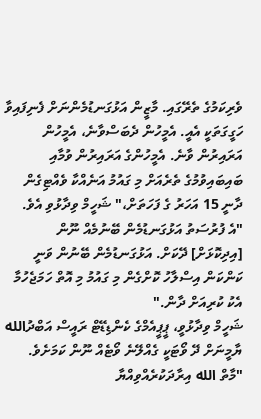ވެރިކަމުގެ ތެރޭގައި. މާޒީން އަޅުގަނޑުމެންނަށް ފެނިފައިވާ ހަގީގަތަކީ އެއީ. އެމީހުން ދެބަސްވާނެ، އެމީހުން އަރައިރުން ވާނެ. އެމީހުންގެ އަރައިރުން ވުމާއި ބައިބައިވުމުގެ ތެރެއަށް މި ގައުމު އަނެއްކާ ވެއްޓިގެން ދާނީ 15 އަހަރު ގެ ފަހަތަށް،" ޝަހީމް ވިދާޅުވި އެވެ.
"އެ ފުރުސަތު އަޅުގަނޑުމެން ބޭނުމެއް ނޫން [އިދިކޮޅަށް] ދޭކަށް. އަޅުގަނޑުމެން ބޭނުން ވަނީ ކަންކަން އިސްލާހު ކޮށްގެން މި ގައުމު މި އޮތް ހަމަޖެހުމާ އެކު ކުރިއަށް ދާން."
ޝަހީމް ވިދާޅުވީ، ޕީޕީއެމްގެ ކެންޑިޑޭޓް ރައީސް އަބްދުالله ޔާމީނަށް ދޭ ވޯޓަކީ ގެއްލޭނެ ވޯޓެއް ނޫން ކަމަށެވެ.
"މާތް الله އިރާދަކުރެއްވިއްޔާ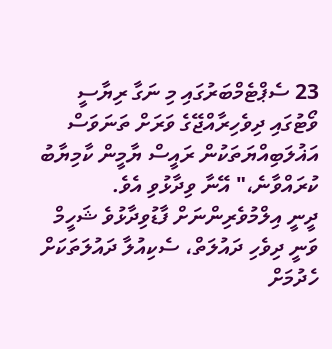23 ސެޕްޓެމްބަރުގައި މި ނަގާ ރިޔާސީ ވޯޓުގައި ދިވެހިރާއްޖޭގެ ވަރަށް ތަނަވަސް އަޣުލަބިއްޔަތަކުން ރައީސް ޔާމީން ކާމިޔާބު ކުރައްވާނެ،" އޭނާ ވިދާޅުވި އެވެ.
ދީނީ އިލްމުވެރިންނަށް ފާޑުވިދާޅުވެ ޝަހީމް ވަނީ ދިވެހި ދައުލަތް، ސެކިއުލާ ދައުލަތަކަށް ހެދުމަށް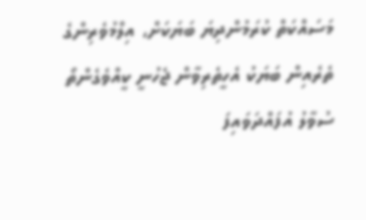މަސައްކަތް ކުރަމުންދިޔަ ބަޔަކަށް، އިލްމުވެރިންގެ ތެރެއިން ބަޔަކު އެހީތެރިވާން ޖެހުނީ ކީއްވެގެންތޯ ސުވާލު އުފައްދަވައިފަ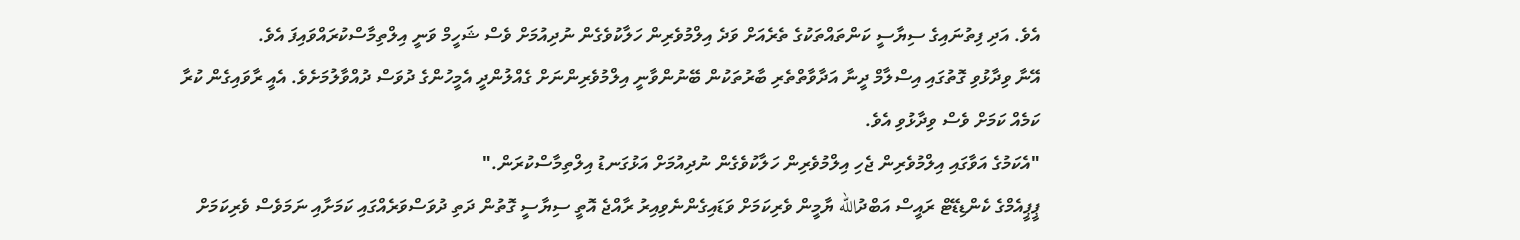އެވެ. އަދި ފިތުނައިގެ ސިޔާސީ ކަންތައްތަކުގެ ތެރެއަށް ވަދެ އިލްމުވެރިން ހަލާކުވެގެން ނުދިއުމަށް ވެސް ޝަހީމް ވަނީ އިލްތިމާސްކުރައްވައިފަ އެވެ.
އޭނާ ވިދާޅުވި ގޮތުގައި އިސްލާމް ދީނާ އަދާވާތްތެރި ބާރުތަކުން ބޭނުންވާނީ އިލްމުވެރިންނަށް ގެއްލުންދީ އެމީހުންގެ ދުވަސް ދުއްވާލުމަށެވެ. އެއީ ރާވައިގެން ކުރާ ކަމެއް ކަމަށް ވެސް ވިދާޅުވި އެވެ.
"އެކަމުގެ އަވާގައި އިލްމުވެރިން ޖެހި އިލްމުވެރިން ހަލާކުވެގެން ނުދިއުމަށް އަޅުގަނޑު އިލްތިމާސްކުރަން."
ޕީޕީއެމްގެ ކެންޑިޑޭޓް ރައީސް އަބްދުالله ޔާމީން ވެރިކަމަށް ވަޑައިގެންނެވިއިރު ރާއްޖެ އޮތީ ސިޔާސީ ގޮތުން ދަތި ދުވަސްވަރެއްގައި ކަމަށާއި ނަމަވެސް ވެރިކަމަށް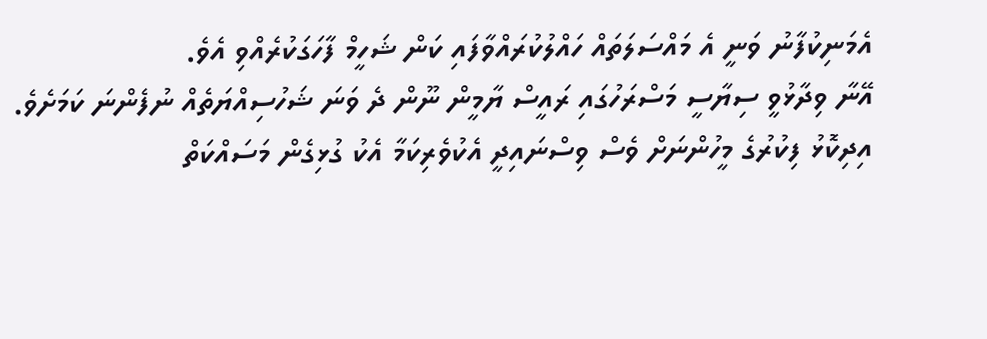އެމަނިކުފާނު ވަނީ އެ މައްސަލަތައް ހައްލުކުރައްވާފައި ކަން ޝަހީމް ފާހަގަކުރެއްވި އެވެ.
އޭނާ ވިދާޅުވީ ސިޔާސީ މަސްރަހުގައި ރައީސް ޔާމީން ނޫން ދެ ވަނަ ޝަހުސިއްޔަތެއް ނުފެންނަ ކަމަށެވެ.
އިދިކޮޅު ފިކުރުގެ މީހުންނަށް ވެސް ވިސްނައިދީ އެކުވެރިކަމާ އެކު ގުޅިގެން މަސައްކަތް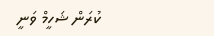ކުރަން ޝަހީމް ވަނީ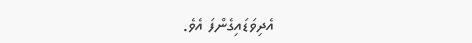އެދިވަޑައިގެންފަ އެވެ.